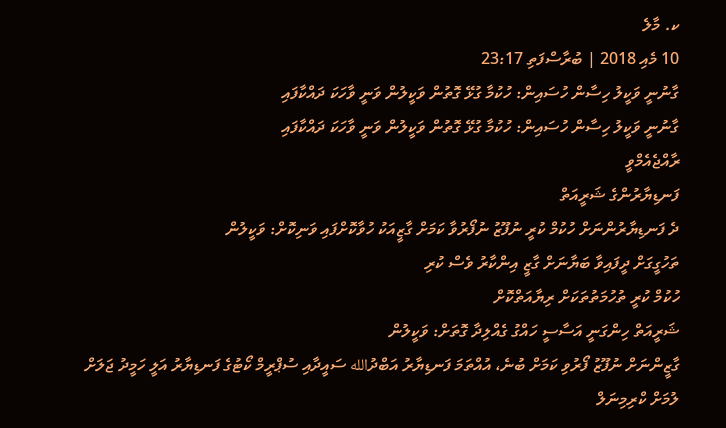ކ. މާލެ
10 މެއި 2018 | ބުރާސްފަތި 23:17
ގާނުނީ ވަކީލު ހިސާން ހުސައިން: ހުކުމާ ގުޅޭ ގޮތުން ވަކީލުން ވަނީ ވާހަކަ ދައްކާފައި
ގާނުނީ ވަކީލު ހިސާން ހުސައިން: ހުކުމާ ގުޅޭ ގޮތުން ވަކީލުން ވަނީ ވާހަކަ ދައްކާފައި
ރާއްޖެއެމްވީ
ފަނޑިޔާރުންގެ ޝަރީއަތް
ދެ ފަނޑިޔާރުންނަށް ހުކުމް ކުރީ ނުފޫޒު ނުފޯރުވާ ކަމަށް ގާޒީއަކު ހުވާކޮށްފައި ވަނިކޮށް: ވަކީލުން
ތަހުގީގަށް ދީފައިވާ ބަޔާނަށް ގާޒީ އިންކާރު ވެސް ކުރި
ހުކުމް ކުރީ ތުހުމަތުތަކަށް ރިޔާއަތްކޮށް
ޝަރީއަތް ހިންގަނީ އަސާސީ ހައްގު ގެއްލިދާ ގޮތަށް: ވަކީލުން
ގާޒީންނަށް ނުފޫޒު ފޯރުވި ކަމަށް ބުނެ، އުއްތަމަ ފަނޑިޔާރު އަބްދުالله ސައީދާއި ސުޕްރީމް ކޯޓުގެ ފަނޑިޔާރު އަލީ ހަމީދު ޖަލަށް ލުމަށް ކްރިމިނަލް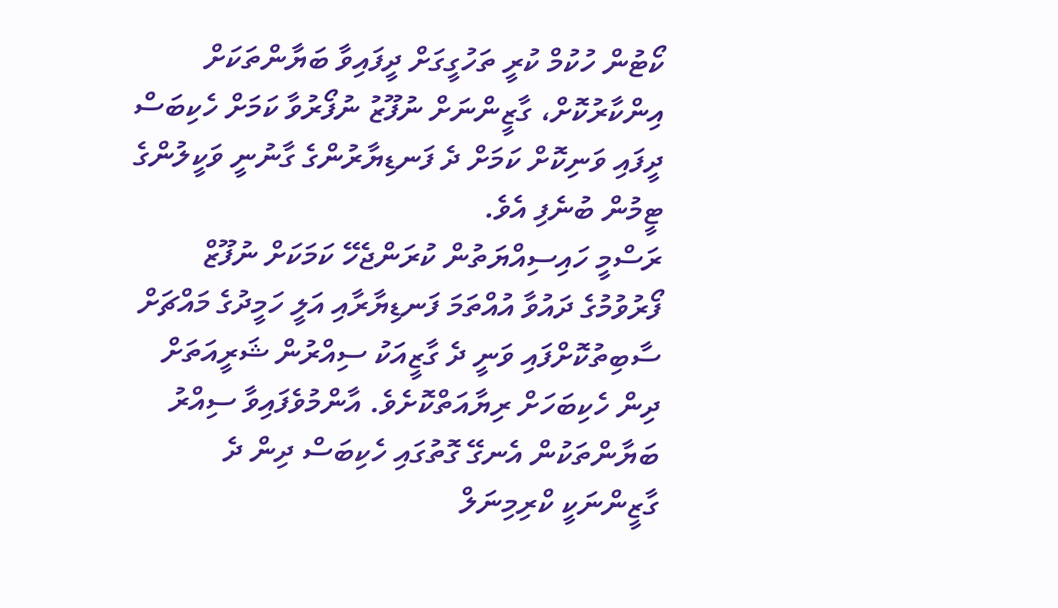ކޯޓުން ހުކުމް ކުރީ ތަހުގީގަށް ދީފައިވާ ބަޔާންތަކަށް އިންކާރުކޮށް، ގާޒީންނަށް ނުފޫޒު ނުފޯރުވާ ކަމަށް ހެކިބަސް ދީފައި ވަނިކޮށް ކަމަށް ދެ ފަނޑިޔާރުންގެ ގާނުނީ ވަކީލުންގެ ޓީމުން ބުނެފި އެވެ.
ރަސްމީ ހައިސިއްޔަތުން ކުރަންޖެހޭ ކަމަކަށް ނުފޫޒް ފޯރުވުމުގެ ދައުވާ އުއްތަމަ ފަނޑިޔާރާއި އަލީ ހަމީދުގެ މައްޗަށް ސާބިތުކޮށްފައި ވަނީ ދެ ގާޒީއަކު ސިއްރުން ޝަރީއަތަށް ދިން ހެކިބަހަށް ރިޔާއަތްކޮށެވެ. އާންމުވެފައިވާ ސިއްރު ބަޔާންތަކުން އެނގޭ ގޮތުގައި ހެކިބަސް ދިން ދެ ގާޒީންނަކީ ކްރިމިނަލް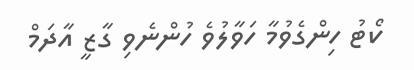ކޯޓު ހިންގެވުމާ ހަވާލުވެ ހުންނެވި ގާޒީ އާދަމް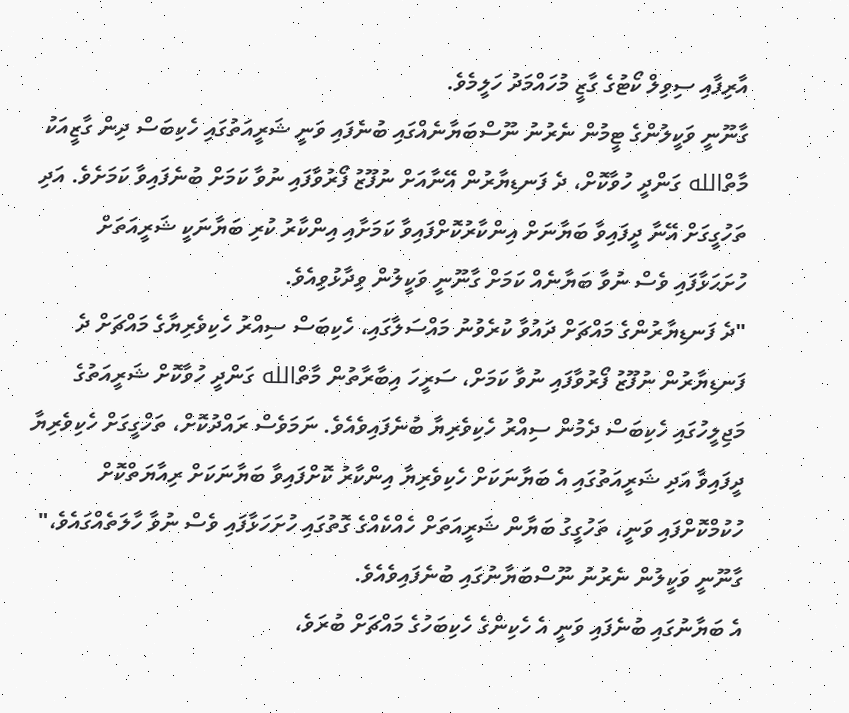އާރިފާއި ސިވިލް ކޯޓުގެ ގާޒީ މުހައްމަދު ހަލީމެވެ.
ގާނޫނީ ވަކީލުންގެ ޓީމުން ނެރުނު ނޫސްބަޔާނެއްގައި ބުނެފައި ވަނީ ޝަރީއަތުގައި ހެކިބަސް ދިން ގާޒީއަކު މާތްالله ގަންދީ ހުވާކޮށް، ދެ ފަނޑިޔާރުން އޭނާއަށް ނުފޫޒު ފޯރުވާފައި ނުވާ ކަމަށް ބުނެފައިވާ ކަމަށެވެ. އަދި ތަހުގީގަށް އޭނާ ދީފައިވާ ބަޔާނަށް އިންކާރުކޮށްފައިވާ ކަމަށާއި އިންކާރު ކުރި ބަޔާނަކީ ޝަރީއަތަށް ހުށަޙަޅާފައި ވެސް ނުވާ ބަޔާނެއް ކަމަށް ގާނޫނީ ވަކީލުން ވިދާޅުވިއެވެ.
"ދެ ފަނޑިޔާރުންގެ މައްޗަށް ދައުވާ ކުރެވުނު މައްސަލާގައި، ހެކިބަސް ސިއްރު ހެކިވެރިޔާގެ މައްޗަށް ދެ ފަނޑިޔާރުން ނުފޫޒު ފޯރުވާފައި ނުވާ ކަމަށް، ސަރީހަ އިބާރާތުން މާތްالله ގަންދީ ހުވާކޮށް ޝަރީއަތުގެ މަޖިލީހުގައި ހެކިބަސް ދެމުން ސިއްރު ހެކިވެރިޔާ ބުނެފައިވެއެވެ. ނަމަވެސް ރައްދުކޮށް، ތަހްގީގަށް ހެކިވެރިޔާ ދީފައިވާ އަދި ޝަރީއަތުގައި އެ ބަޔާނަކަށް ހެކިވެރިޔާ އިންކާރު ކޮށްފައިވާ ބަޔާނަކަށް ރިއާޔަތްކޮށް ހުކުމްކޮށްފައި ވަނީ، ތަހުގީގު ބަޔާން ޝަރީއަތަށް ހެއްކެއްގެ ގޮތުގައި ހުށަހަޅާފައި ވެސް ނުވާ ހާލަތެއްގައެވެ،" ގާނޫނީ ވަކީލުން ނެރުނު ނޫސްބަޔާނުގައި ބުނެފައިވެއެވެ.
އެ ބަޔާނުގައި ބުނެފައި ވަނީ އެ ހެކިންގެ ހެކިބަހުގެ މައްޗަށް ބުރަވެ،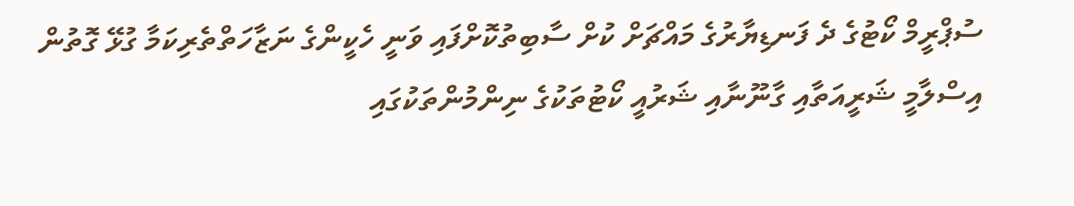ސުޕްރީމް ކޯޓުގެ ދެ ފަނޑިޔާރުގެ މައްޗަށް ކުށް ސާބިތުކޮށްފައި ވަނީ ހެކީންގެ ނަޒާހަތްތެރިކަމާ ގުޅޭ ގޮތުން އިސްލާމީ ޝަރީއަތާއި ގާނޫނާއި ޝަރުއީ ކޯޓުތަކުގެ ނިންމުންތަކުގައި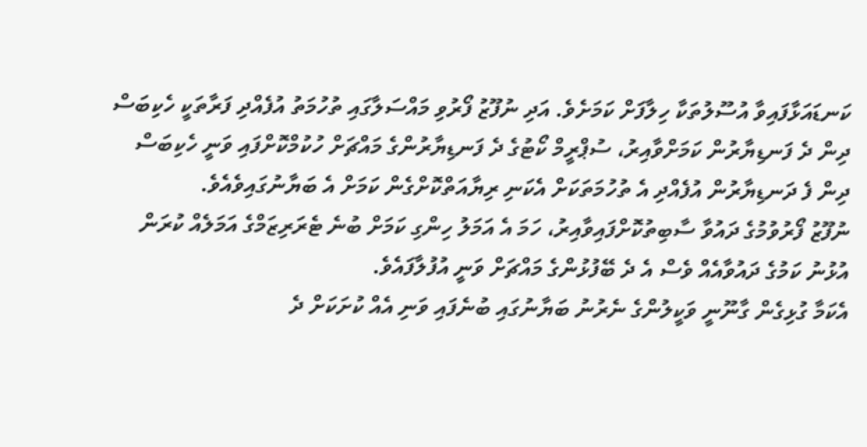ކަނޑައަޅާފައިވާ އުސޫލުތަކާ ހިލާފަށް ކަމަށެވެ. އަދި ނުފޫޒު ފޯރުވި މައްސަލާގައި ތުހުމަތު އުފެއްދި ފަރާތަކީ ހެކިބަސް ދިން ދެ ފަނޑިޔާރުން ކަމަށްވާއިރު، ސުޕްރީމް ކޯޓުގެ ދެ ފަނޑިޔާރުންގެ މައްޗަށް ހުކުމްކޮށްފައި ވަނީ ހެކިބަސް ދިން ފެ ދަނޑިޔާރުން އުފެއްދި އެ ތުހުމަތަކަށް އެކަނި ރިޔާއަތްކޮށްގެން ކަމަށް އެ ބަޔާނުގައިވެއެވެ.
ނުފޫޒު ފޯރުވުމުގެ ދައުވާ ސާބިތުކޮށްފައިވާއިރު، ހަމަ އެ އަމަލު ހިންގި ކަމަށް ބުނެ ޓެރަރިޒަމްގެ އަމަލެއް ކުރަން އުޅުނު ކަމުގެ ދައުވާއެއް ވެސް އެ ދެ ބޭފުޅުންގެ މައްޗަށް ވަނީ އުފުލާފައެވެ.
އެކަމާ ގުޅިގެން ގާނޫނީ ވަކީލުންގެ ނެރުނު ބަޔާނުގައި ބުނެފައި ވަނި އެއް ކުށަކަށް ދެ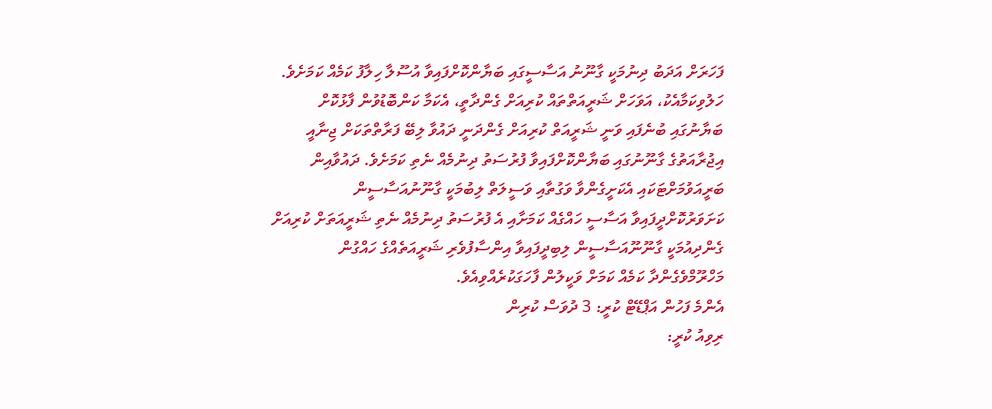ފަހަރަށް އަދަބު ދިނުމަކީ ގާނޫނު އަސާސީގައި ބަޔާންކޮށްފައިވާ އުސޫލާ ހިލާފު ކަމެއް ކަމަށެވެ.
ހަލުވިކަމާއެކު، އަވަހަށް ޝަރީއަތްތައް ކުރިއަށް ގެންދާތީ، އެކަމާ ކަންބޮޑުވުން ފާޅުކޮށް ބަޔާނުގައި ބުނެފައި ވަނީ ޝަރީއަތް ކުރިއަށް ގެންދަނީ ދައުވާ ލިބޭ ފަރާތްތަކަށް ޖިނާއީ އިޖުރާއަތުގެ ގާނޫނުގައި ބަޔާންކޮށްފައިވާ ފުރުސަތު ދިނުމެއް ނެތި ކަމަށެވެ. ދައުވާއިން ބަރީއަވުމަށްޓަކައި އެކަށީގެންވާ ވަގުތާއި ވަސީލަތް ލިބުމަކީ ގާނޫނުއަސާސީން ކަށަވަރުކޮށްދީފައިވާ އަސާސީ ހައްގެއް ކަމަށާއި އެ ފުރުސަތު ދިނުމެއް ނެތި ޝަރީއަތަށް ކުރިއަށް ގެންދިއުމަކީ ގާނޫނޫއަސާސީން ލިބިދީފައިވާ އިންސާފުވެރި ޝަރީއަތެއްގެ ހައްގުން މަހްރޫމްވެގެންދާ ކަމެއް ކަމަށް ވަކީލުން ފާހަގަކުރެއްވިއެވެ.
އެންމެ ފަހުން އަޕްޑޭޓް ކުރީ: 3 ދުވަސް ކުރިން
ރިވިއު ކުރީ: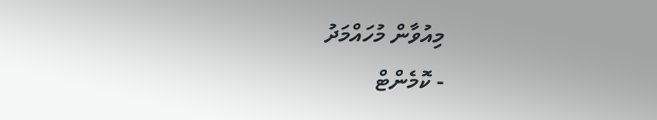މިއުވާން މުހައްމަދު
- ކޮމެންޓް